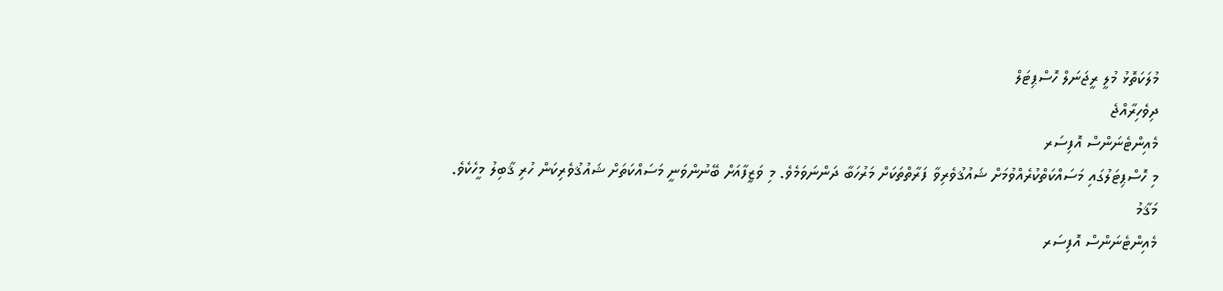މުލަކަތޮޅު މުލީ ރީޖަނަލް ހޮސްޕިޓަލް
ދިވެހިރާއްޖެ
މެއިންޓެނަންސް އޮފިސަރ
މި ހޮސްޕިޓަލުގައި މަސައްކަތްކުރެއްވުމަށް ޝައުޤުވެރިވާ ފަރާތްތަކަށް މަރުހަބާ ދަންނަވަމެވެ. މި ވަޒީފާއަށް ބޭނުންވަނީ މަސައްކަތަށް ޝައުޤުވެރިކަން ހުރި ޤާބިލު މީހެކެވެ.
މަޤާމު
މެއިންޓެނަންސް އޮފިސަރ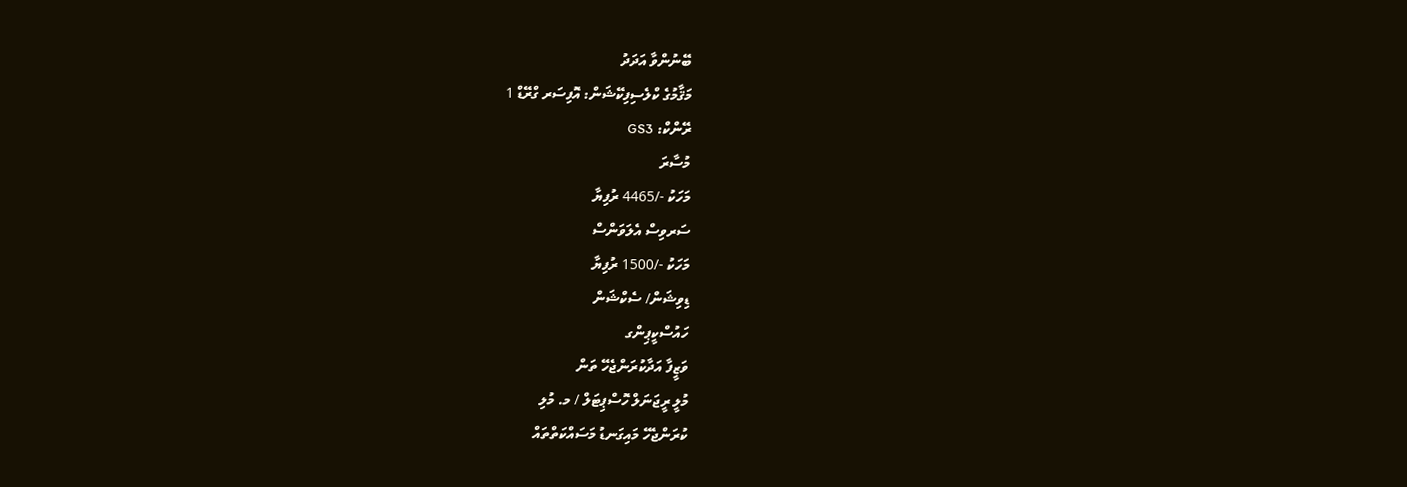ބޭނުންވާ އަދަދު
މަޤާމުގެ ކްލެސިފިކޭޝަން: އޮފިސަރ ގްރޭޑް 1
ރޭންކް: GS3
މުސާރަ
މަހަކު -/4465 ރުފިޔާ
ސަރވިސް އެލަވަންސް
މަހަކު -/1500 ރުފިޔާ
ޑިވިޝަން/ ސެކްޝަން
ހައުސްކީޕިންގ
ވަޒީފާ އަދާކުރަންޖެހޭ ތަން
މުލީ ރީޖަނަލް ހޮސްޕިޓަލް / މ. މުލި
ކުރަންޖެހޭ މައިގަނޑު މަސައްކަތްތައް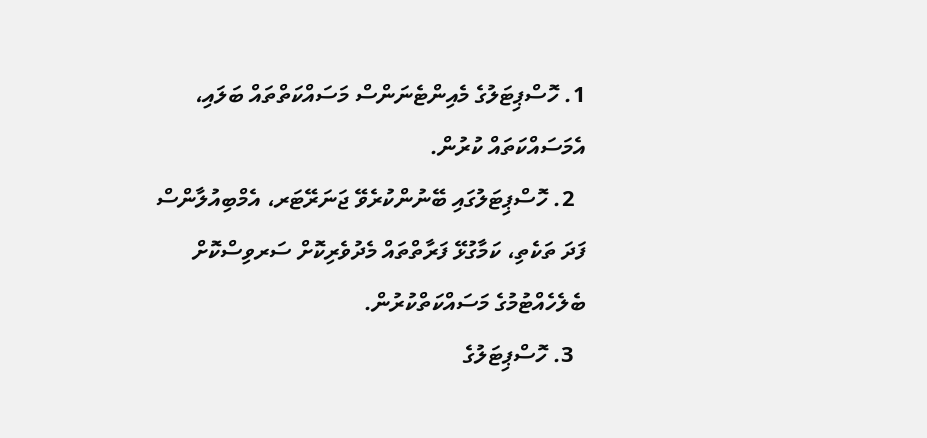1. ހޮސްޕިޓަލުގެ މެއިންޓެނަންސް މަސައްކަތްތައް ބަލައި، އެމަސައްކަތައް ކުރުން.
  2. ހޮސްޕިޓަލުގައި ބޭނުންކުރެވޭ ޖަނަރޭޓަރ، އެމްބިއުލާންސް ފަދަ ތަކެތި، ކަމާގުޅޭ ފަރާތްތައް މެދުވެރިކޮށް ސަރވިސްކޮށް ބެލެހެއްޓުމުގެ މަސައްކަތްކުރުން.
  3. ހޮސްޕިޓަލުގެ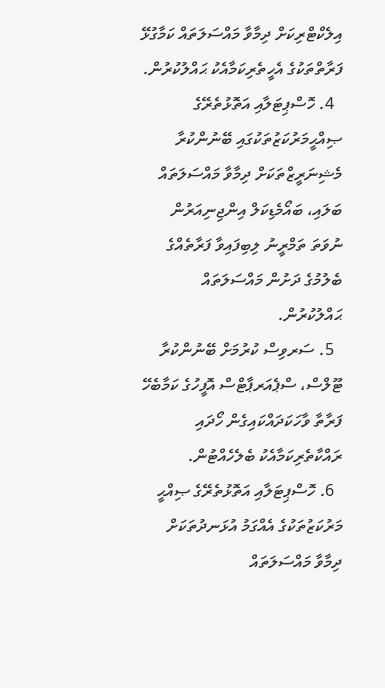އިލެކްޓްރިކަށް ދިމާވާ މައްސަލަތައް ކަމާގުޅޭ ފަރާތްތަކުގެ އެހީތެރިކަމާއެކު ޙައްލުކުރުން.
  4. ހޮސްޕިޓަލާއި އަތޮޅުތެރޭގެ ޞިއްޙީމަރުކަޒުތަކުގައި ބޭނުންކުރާ މެޝިނަރީޒްތަކަށް ދިމާވާ މައްސަލަތައް ބަލައި، ބައޯމެޑިކަލް އިންޖިނިއަރުން ނުވަތަ ތަމްރީނު ލިބިފައިވާ ފަރާތެއްގެ ބެލުމުގެ ދަށުން މައްސަލަތައް ޙައްލުކުރުން.
  5. ސަރވިސް ކުރުމަށް ބޭނުންކުރާ ޓޫލްސް، ސްޕެއަރޕާޓްސް އޮފީހުގެ ކަމާބެހޭ ފަރާތާ ވާހަކަދައްކައިގެން ހޯދައި ރައްކާތެރިކަމާއެކު ބެލެހެއްޓުން.
  6. ހޮސްޕިޓަލާއި އަތޮޅުތެރޭގެ ޞިއްޙީ މަރުކަޒުތަކުގެ އެއްގަމު އުޅަނދުތަކަށް ދިމާވާ މައްސަލަތައް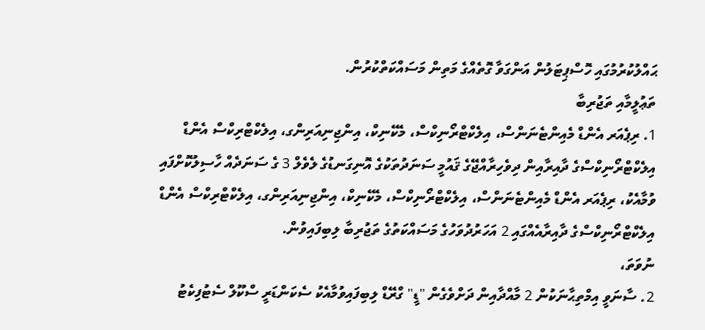ޙައްލުކުރުމުގައި ހޮސްޕިޓަލުން އަންގަވާ ގޮތެއްގެ މަތިން މަސައްކަތްކުރުން.
ތަޢުލީމާއި ތަޖުރިބާ
1. ރިޕެއަރ އެންޑް މެއިންޓެނަންސް، އިލެކްޓްރޯނިކްސް، މެކޭނިކް، އިންޖިނިއަރިންގ، އިލެކްޓްރިކްސް އެންޑް އިލެކްޓްރޯނިކްސްގެ ދާއިރާއިން ދިވެހިރާއްޖޭގެ ޤައުމީ ސަނަދުތަކުގެ އޮނިގަނޑުގެ ލެވެލް 3 ގެ ސަނަދެއް ހާސިލުކޮށްފައި ވުމާއެކު، ރިޕެއަރ އެންޑް މެއިންޓެނަންސް، އިލެކްޓްރޯނިކްސް، މެކޭނިކް، އިންޖިނިއަރިންގ، އިލެކްޓްރިކްސް އެންޑް އިލެކްޓްރޯނިކްސްގެ ދާއިރާއެއްގައި 2 އަހަރުދުވަހުގެ މަސައްކަތުގެ ތަޖުރިބާ ލިބިފައިވުން.
ނުވަތަ،
2. ސާނަވީ އިމްތިޙާނަކުން 2 މާއްދާއިން ދަށްވެގެން "ޑީ" ގްރޭޑް ލިބިފައިވުމާއެކު ސެކަންޑަރީ ސްކޫލް ސެޓުފިކެޓު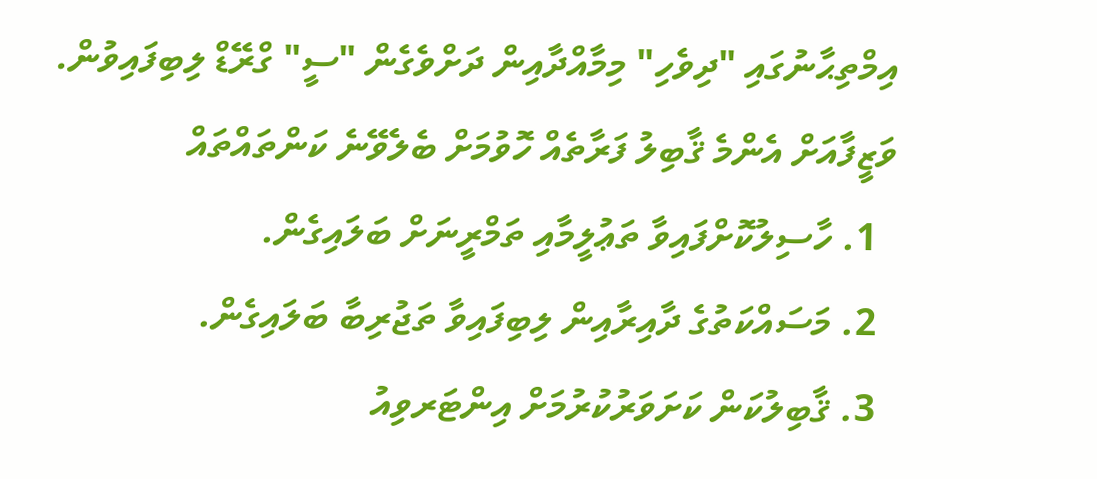އިމްތިޙާނުގައި "ދިވެހި" މިމާއްދާއިން ދަށްވެގެން "ސީ" ގްރޭޑް ލިބިފައިވުން.
ވަޒީފާއަށް އެންމެ ޤާބިލު ފަރާތެއް ހޮވުމަށް ބެލެވޭނެ ކަންތައްތައް
  1. ހާސިލުކޮށްފައިވާ ތަޢުލީމާއި ތަމްރީނަށް ބަލައިގެން.
  2. މަސައްކަތުގެ ދާއިރާއިން ލިބިފައިވާ ތަޖުރިބާ ބަލައިގެން.
  3. ޤާބިލުކަން ކަށަވަރުކުރުމަށް އިންޓަރވިއު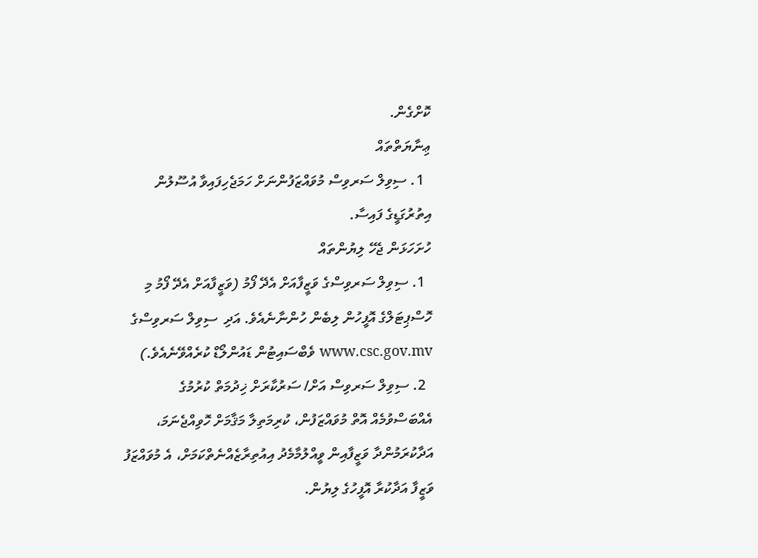ކޮށްގެން.
ޢިނާޔަތްތައް
  1. ސިވިލް ސަރވިސް މުވައްޒަފުންނަށް ހަމަޖެހިފައިވާ އުސޫލުން އިތުރުގަޑީގެ ފައިސާ.
ހުށަހަޅަން ޖެހޭ ލިޔުންތައް
  1. ސިވިލް ސަރވިސްގެ ވަޒީފާއަށް އެދޭ ފޯމު (ވަޒީފާއަށް އެދޭ ފޯމު މި ހޮސްޕިޓަލްގެ އޮފީހުން ލިބެން ހުންނާނެއެވެ. އަދި  ސިވިލް ސަރވިސްގެ www.csc.gov.mv ވެބްސައިޓުން ޑައުންލޯޑް ކުރެއްވޭނެއެވެ.)
  2. ސިވިލް ސަރވިސް އަށް/ ސަރުކާރަށް ޚިދުމަތް ކުރުމުގެ އެއްބަސްވުމެއް އޮތް މުވައްޒަފުން، ކުރިމަތިލާ މަޤާމަށް ހޮވިއްޖެނަމަ، އަދާކުރަމުންދާ ވަޒީފާއިން ވީއްލުމާމެދު އިއުތިރާޒެއްނެތްކަމަށް، އެ މުވައްޒަފު ވަޒީފާ އަދާކުރާ އޮފީހުގެ ލިޔުން.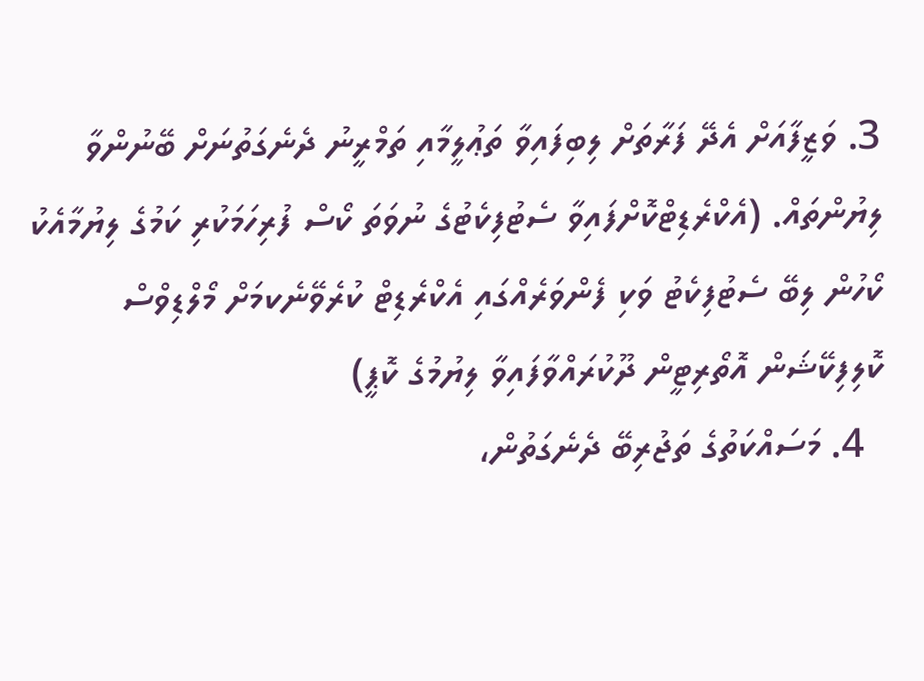3. ވަޒީފާއަށް އެދޭ ފަރާތަށް ލިބިފައިވާ ތަޢުލީމާއި ތަމްރީނު ދެނެގަތުނަށް ބޭނުންވާ ލިޔުންތައް. (އެކްރެޑިޓްކޮށްފައިވާ ސެޓުފިކެޓުގެ ނުވަތަ ކޯސް ފުރިހަމަކުރި ކަމުގެ ލިޔުމާއެކު ކޯހުން ލިބޭ ސެޓުފިކެޓު ވަކި ފެންވަރެއްގައި އެކްރެޑިޓް ކުރެވޭނެކމަށް މޯލްޑިވްސް ކޮލިފިކޭޝަން އޮތޯރިޓީން ދޫކުރައްވާފައިވާ ލިޔުމުގެ ކޮޕީ)
  4. މަސައްކަތުގެ ތަޖުރިބޭ ދެނެގަތުން،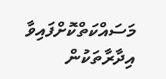މަސައްކަތްކޮށްފައިވާ އިދާރާތަކުން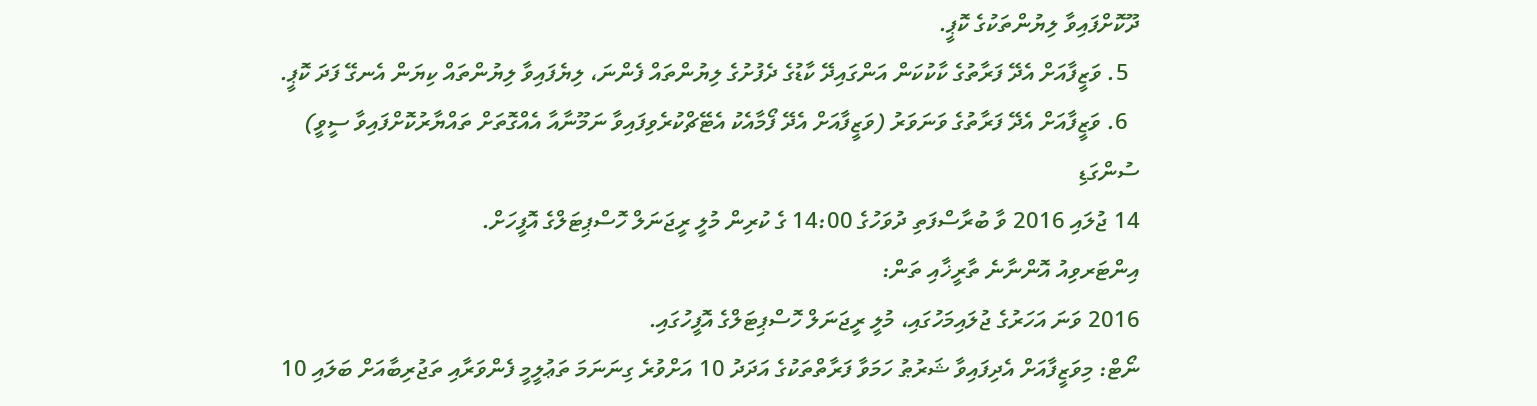ދޫކޮށްފައިވާ ލިޔުންތަކުގެ ކޮޕީ.
  5. ވަޒީފާއަށް އެދޭ ފަރާތުގެ ކާކުކަން އަންގައިދޭ ކާޑުގެ ދެފުށުގެ ލިޔުންތައް ފެންނަ، ލިޔެފައިވާ ލިޔުންތައް ކިޔަން އެނގޭ ފަދަ ކޮޕީ.
  6. ވަޒީފާއަށް އެދޭ ފަރާތުގެ ވަނަވަރު (ވަޒީފާއަށް އެދޭ ފޯމާއެކު އެޓޭޗްކުރެވިފައިވާ ނަމޫނާއާ އެއްގޮތަށް ތައްޔާރުކޮށްފައިވާ ސީވީ)
ސުންގަޑި
14 ޖުލައި 2016 ވާ ބުރާސްފަތި ދުވަހުގެ 14:00 ގެ ކުރިން މުލީ ރީޖަނަލް ހޮސްޕިޓަލްގެ އޮފީހަށް.
އިންޓަރވިއު އޮންނާނެ ތާރީޚާއި ތަން:
2016 ވަނަ އަހަރުގެ ޖުލައިމަހުގައި، މުލީ ރީޖަނަލް ހޮސްޕިޓަލްގެ އޮފީހުގައި.
ނޯޓް: މިވަޒީފާއަށް އެދިފައިވާ ޝަރުޠު ހަމަވާ ފަރާތްތަކުގެ އަދަދު 10 އަށްވުރެ ގިނަނަމަ ތަޢުލީމީ ފެންވަރާއި ތަޖުރިބާއަށް ބަލައި 10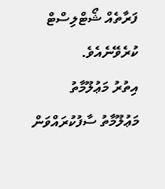ފަރާތެއް ޝޯޓްލިސްޓް ކުރެވޭނެއެވެ.
އިތުރު މަޢުލޫމާތު
މަޢުލޫމާތު ސާފުކުރައްވަން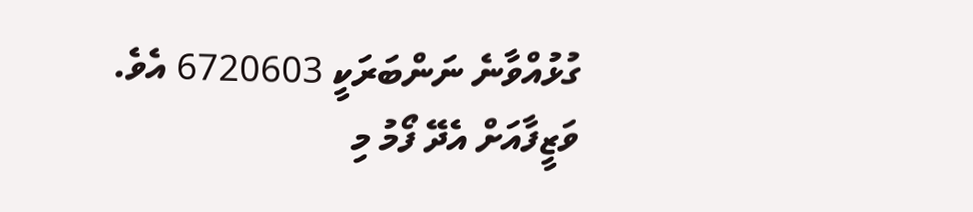ގުޅުއްވާނެ ނަންބަރަކީ 6720603 އެވެ. ވަޒީފާއަށް އެދޭ ފޯމު މި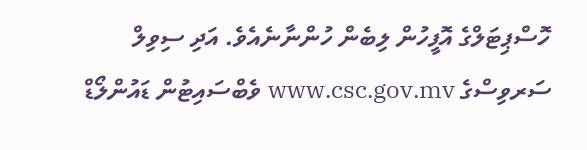ހޮސްޕިޓަލްގެ އޮފީހުން ލިބެން ހުންނާނެއެވެ. އަދި ސިވިލް ސަރވިސްގެ www.csc.gov.mv ވެބްސައިޓުން ޑައުންލޯޑް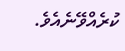ކުރެއްވޭނެއެވެ.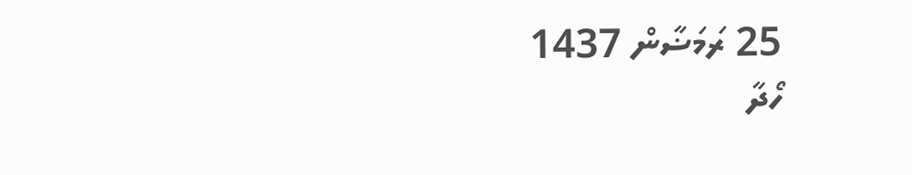25 ރަމަޟާން 1437
ހޯދާ